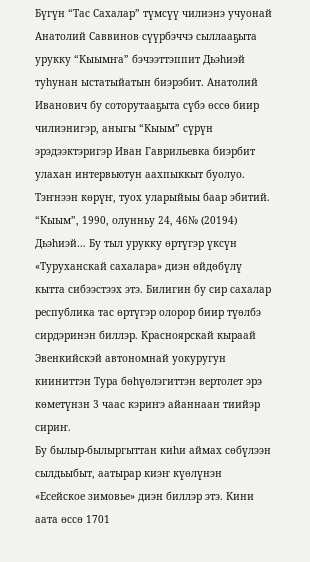Бүгүн “Тас Сахалар” түмсүү чилиэнэ учуонай Анатолий Саввинов сүүрбэччэ сыллааҕыта урукку “Кыымҥа” бэчээттэппит Дьэһиэй туһунан ыстатыйатын биэрэбит. Анатолий Иванович бу соторутааҕыта сүбэ өссө биир чилиэнигэр, аныгы “Кыым” сүрүн эрэдээктэригэр Иван Гаврильевка биэрбит улахан интервьютун аахпыккыт буолуо. Тэҥнээн көрүҥ, туох уларыйыы баар эбитий.
“Кыым”, 1990, олунньу 24, 46№ (20194)
Дьэһиэй… Бу тыл урукку өртүгэр үксүн «Туруханскай сахалара» диэн өйдөбүлү кытта сибээстээх этэ. Билигин бу сир сахалар республика тас өртүгэр олорор биир түөлбэ сирдэринэн биллэр. Красноярскай кыраай Эвенкийскэй автономнай уокуругун кииниттэн Тура бөһүөлэгиттэн вертолет эрэ көметүнзн 3 чаас кэриҥэ айаннаан тиийэр сириҥ.
Бу былыр-былыргыттан киһи аймах сөбүлээн сылдьыбыт, аатырар киэҥ күөлүнэн «Есейское зимовье» диэн биллэр этэ. Кини аата өссө 1701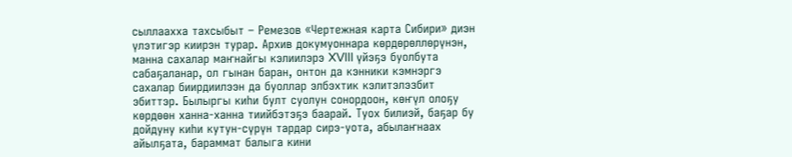сыллаахха тахсыбыт – Ремезов «Чертежная карта Сибири» диэн үлэтигэр киирэн турар. Архив докумуоннара көрдөрөллөрүнэн, манна сахалар маҥнайгы кэлиилэрэ XVIII үйэҕэ буолбута сабаҕаланар, ол гынан баран, онтон да кэнники кэмнэргэ сахалар биирдиилээн да буоллар элбэхтик кэлитэлэзбит эбиттэр. Былыргы киһи булт суолун сонордоон, көҥүл олоҕу көрдөөн ханна-ханна тиийбэтэҕэ баарай. Туох билиэй, баҕар бу дойдуну киһи кутун-сүрүн тардар сирэ-уота, абылаҥнаах айылҕата, бараммат балыга кини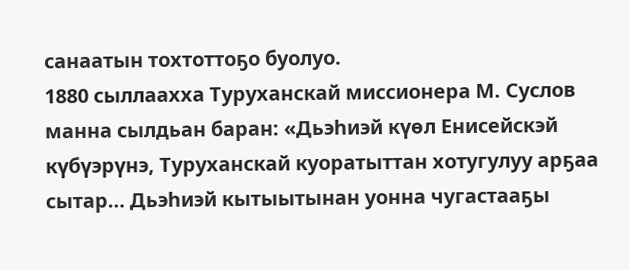санаатын тохтоттоҕо буолуо.
1880 сыллаахха Туруханскай миссионера М. Суслов манна сылдьан баран: «Дьэһиэй күөл Енисейскэй күбүэрүнэ, Туруханскай куоратыттан хотугулуу арҕаа сытар… Дьэһиэй кытыытынан уонна чугастааҕы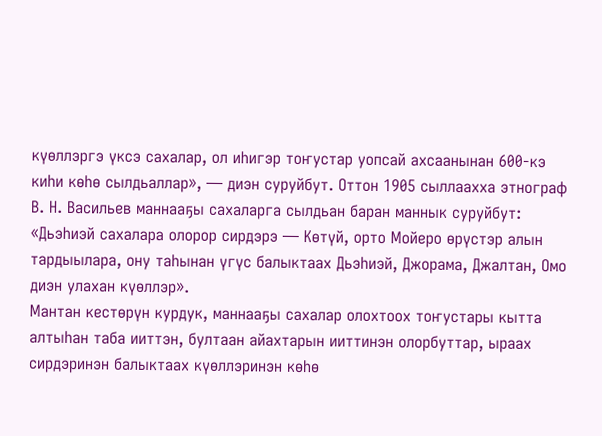күөллэргэ үксэ сахалар, ол иһигэр тоҥустар уопсай ахсаанынан 600-кэ киһи көһө сылдьаллар», — диэн суруйбут. Оттон 1905 сыллаахха этнограф В. Н. Васильев маннааҕы сахаларга сылдьан баран маннык суруйбут: «Дьэһиэй сахалара олорор сирдэрэ — Көтүй, орто Мойеро өрүстэр алын тардыылара, ону таһынан үгүс балыктаах Дьэһиэй, Джорама, Джалтан, Омо диэн улахан күөллэр».
Мантан кестөрүн курдук, маннааҕы сахалар олохтоох тоҥустары кытта алтыһан таба ииттэн, бултаан айахтарын ииттинэн олорбуттар, ыраах сирдэринэн балыктаах күөллэринэн көһө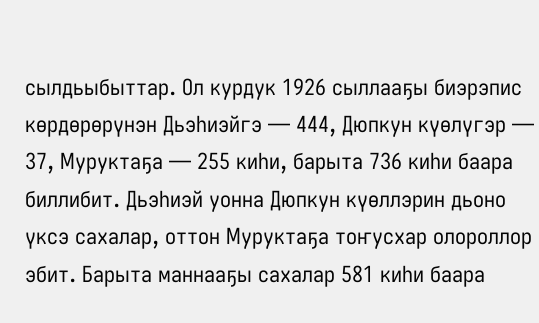сылдьыбыттар. Ол курдук 1926 сыллааҕы биэрэпис көрдөрөрүнэн Дьэһиэйгэ — 444, Дюпкун күөлүгэр — 37, Муруктаҕа — 255 киһи, барыта 736 киһи баара биллибит. Дьэһиэй уонна Дюпкун күөллэрин дьоно үксэ сахалар, оттон Муруктаҕа тоҥусхар олороллор эбит. Барыта маннааҕы сахалар 581 киһи баара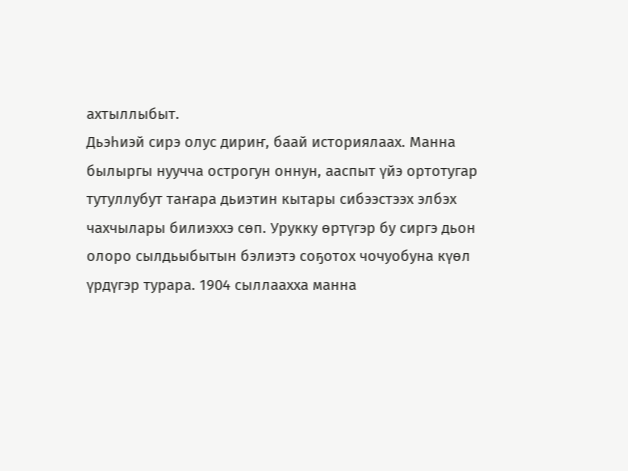ахтыллыбыт.
Дьэһиэй сирэ олус дириҥ, баай историялаах. Манна былыргы нуучча острогун оннун, ааспыт үйэ ортотугар тутуллубут таҥара дьиэтин кытары сибээстээх элбэх чахчылары билиэххэ сөп. Урукку өртүгэр бу сиргэ дьон олоро сылдьыбытын бэлиэтэ соҕотох чочуобуна күөл үрдүгэр турара. 1904 сыллаахха манна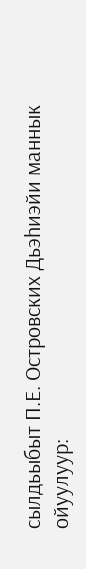сылдьыбыт П.Е. Островских Дьэһиэйи маннык ойуулуур: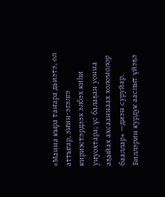«Манна кыра таҥара дьиэтэ, ол аттыгар, эҥин-эгэлгэ киризстэрдээх элбэх киһи уҥуохтара; үс балаҕан уонна аҕыйах ахсааннаах холомолор бааллар» —диэн суруйар.
Биллэрин курдук ааспыт үйэҕэ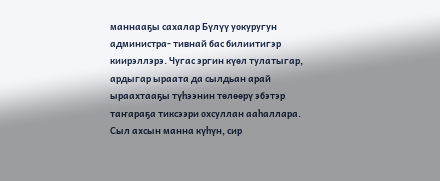маннааҕы сахалар Бүлүү уокуругун администра- тивнай бас билиитигэр киирэллэрэ. Чугас эргин күөл тулатыгар, ардыгар ыраата да сылдьан арай ыраахтааҕы түһээнин төлөөрү эбэтэр таҥараҕа тиксээри охсуллан ааһаллара. Сыл ахсын манна күһүн, сир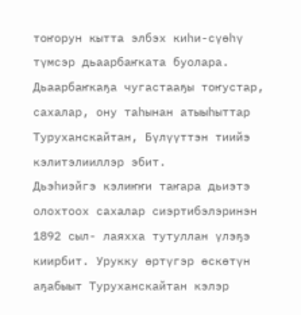тоҥорун кытта элбэх киһи-сүөһү түмсэр дьаарбаҥката буолара. Дьаарбаҥкаҕа чугастааҕы тоҥустар, сахалар, ону таһынан атыыһыттар Туруханскайтан, Бүлүүттэн тиийэ кэлитэлииллэр эбит.
Дьэһиэйгэ кэлиҥҥи таҥара дьиэтэ олохтоох сахалар сиэртибэлэринэн 1892 сыл- лаяхха тутуллан үлэҕэ киирбит. Урукку өртүгэр өскөтүн аҕабыыт Туруханскайтан кэлэр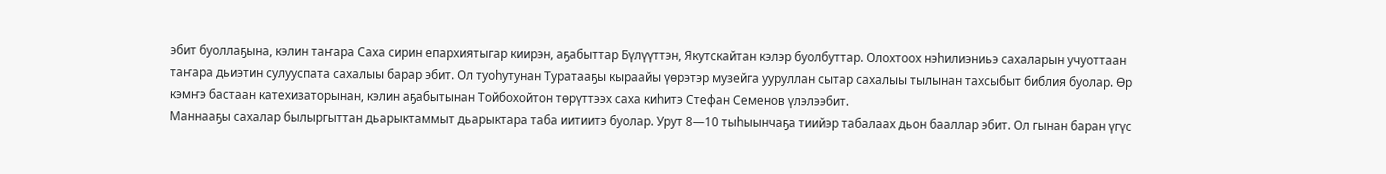эбит буоллаҕына, кэлин таҥара Саха сирин епархиятыгар киирэн, аҕабыттар Бүлүүттэн, Якутскайтан кэлэр буолбуттар. Олохтоох нэһилиэниьэ сахаларын учуоттаан таҥара дьиэтин сулууспата сахалыы барар эбит. Ол туоһутунан Туратааҕы кыраайы үөрэтэр музейга ууруллан сытар сахалыы тылынан тахсыбыт библия буолар. Өр кэмҥэ бастаан катехизаторынан, кэлин аҕабытынан Тойбохойтон төрүттээх саха киһитэ Стефан Семенов үлэлээбит.
Маннааҕы сахалар былыргыттан дьарыктаммыт дьарыктара таба иитиитэ буолар. Урут 8—10 тыһыынчаҕа тиийэр табалаах дьон бааллар эбит. Ол гынан баран үгүс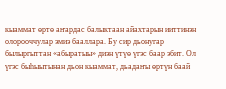кыаммат өртө аҥардас балыктаан айахтарын ииттинэн олорооччулар эмиэ бааллара. Бу сир дьонугар былыргыттан «абыратыы» диэн үтүө үгэс баар эбит. Ол үгэс быһыытынан дьон кыаммат, дьадаҥы өртүн баай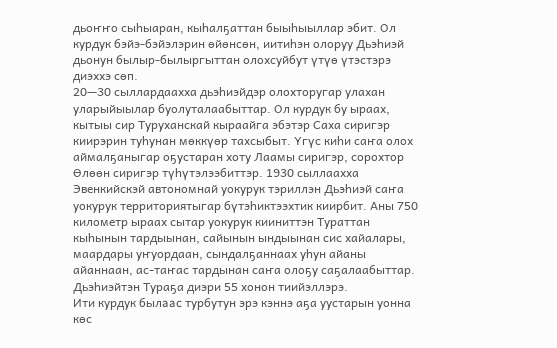дьоҥҥо сыһыаран, кыһалҕаттан быыһыыллар эбит. Ол курдук бэйэ-бэйэлэрин өйөнсөн, иитиһэн олоруу Дьэһиэй дьонун былыр-былыргыттан олохсуйбут үтүө үтэстэрэ диэххэ сөп.
20—30 сыллардаахха дьэһиэйдэр олохторугар улахан уларыйыылар буолуталаабыттар. Ол курдук бу ыраах, кытыы сир Туруханскай кыраайга эбэтэр Саха сиригэр киирэрин туһунан мөккүөр тахсыбыт. Үгүс киһи саҥа олох аймалҕаныгар оҕустаран хоту Лаамы сиригэр, сорохтор Өлөөн сиригэр түһүтэлээбиттэр. 1930 сыллаахха Эвенкийскэй автономнай уокурук тэриллэн Дьэһиэй саҥа уокурук территориятыгар бүтэһиктээхтик киирбит. Аны 750 километр ыраах сытар уокурук кииниттэн Тураттан кыһынын тардыынан, сайынын ындыынан сис хайалары, маардары уҥуордаан, сындалҕаннаах уһун айаны айаннаан, ас-таҥас тардынан саҥа олоҕу саҕалаабыттар. Дьэһиэйтэн Тураҕа диэри 55 хонон тиийэллэрэ.
Ити курдук былaac турбутун эрэ кэннэ аҕа уустарын уонна көс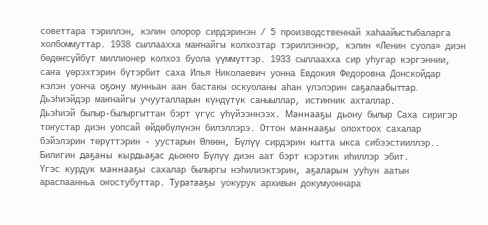советтара тэриллэн, кэлин олорор сирдэринэн / 5 производственнай хаһаайыстыбаларга холбоммуттар. 1938 сыллаахха маҥнайгы колхозтар тэриллэннэр, кэлин «Ленин суола» диэн бөдөҥсүйбүт миллионер колхоз буола үүммүттэр. 1933 сыллаахха сир уһугар кэргэннии, саҥа үөрэхтэрин бүтэрбит саха Илья Николаевич уонна Евдокия Федоровна Донскойдар кэлэн уонча оҕону мунньан аан бастакы оскуоланы аһан үлэлэрин саҕалаабыттар. Дьэһиэйдэр маҥнайгы учууталларын күндүтүк саныыллар, истиҥник ахталлар.
Дьэһиэй былыр-былыргыттан бэрт үгүс үһүйээннээх. Маннааҕы дьону былыр Саха сиригэр тоҥустар диэн уопсай өйдөбүлүнэн билэллэрэ. Оттон маннааҕы олохтоох сахалар бэйэлэрин төрүттэрин - уустарын Өлөөн, Бүлүү сирдэрин кытта ыкса сибээстииллэр.. Билигин даҕаны кырдьаҕас дьоҥҥо Бүлүү диэн аат бэрт кэрэтик иһиллэр эбит.
Үгэс курдук маннааҕы сахалар былыргы нэһилиэктэрин, аҕаларын ууһун аатын араспаанньа оҥостубуттаp. Туратааҕы уокурук архивын докумуоннара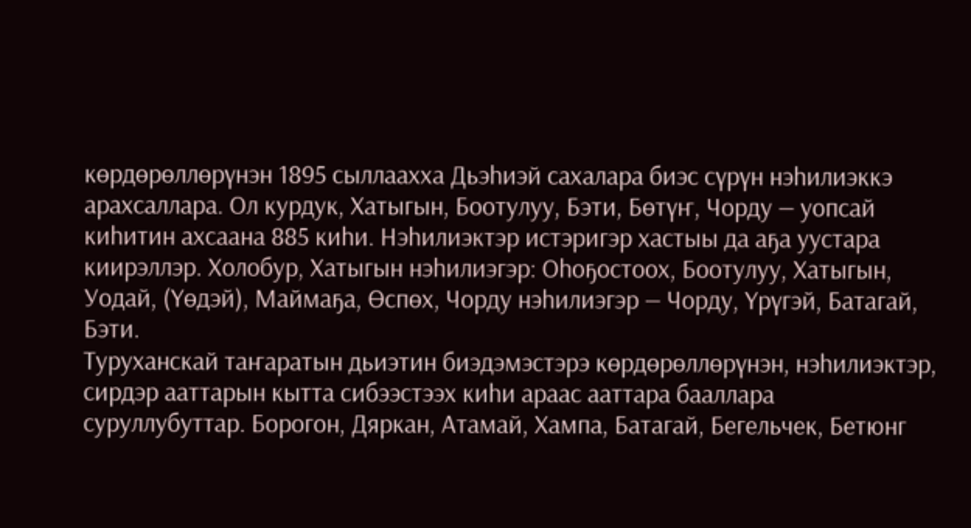көрдөрөллөрүнэн 1895 сыллаахха Дьэһиэй сахалара биэс сүрүн нэһилиэккэ арахсаллара. Ол курдук, Хатыгын, Боотулуу, Бэти, Бөтүҥ, Чорду — уопсай киһитин ахсаана 885 киһи. Нэһилиэктэр истэригэр хастыы да аҕа уустара киирэллэр. Холобур, Хатыгын нэһилиэгэр: Оһоҕостоох, Боотулуу, Хатыгын, Уодай, (Үөдэй), Маймаҕа, Өспөх, Чорду нэһилиэгэр — Чорду, Үрүгэй, Батагай, Бэти.
Туруханскай таҥаратын дьиэтин биэдэмэстэрэ көрдөрөллөрүнэн, нэһилиэктэр, сирдэр ааттарын кытта сибээстээх киһи араас ааттара бааллара суруллубуттар. Борогон, Дяркан, Атамай, Хампа, Батагай, Бегельчек, Бетюнг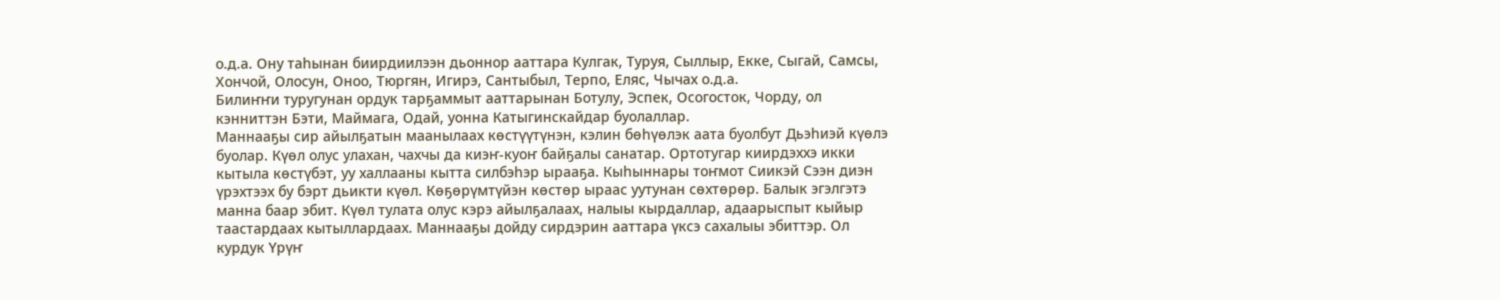о.д.а. Ону таһынан биирдиилээн дьоннор ааттара Кулгак, Туруя, Сыллыр, Екке, Сыгай, Самсы, Хончой, Олосун, Оноо, Тюргян, Игирэ, Сантыбыл, Терпо, Еляс, Чычах о.д.а.
Билиҥҥи туругунан ордук тарҕаммыт ааттарынан Ботулу, Эспек, Осогосток, Чорду, ол кэнниттэн Бэти, Маймага, Одай, уонна Катыгинскайдар буолаллар.
Маннааҕы сир айылҕатын маанылаах көстүүтүнэн, кэлин бөһүөлэк аата буолбут Дьэһиэй күөлэ буолар. Күөл олус улахан, чахчы да киэҥ-куоҥ байҕалы санатар. Ортотугар киирдэххэ икки кытыла көстүбэт, уу халлааны кытта силбэһэр ырааҕа. Кыһыннары тоҥмот Сиикэй Сээн диэн үрэхтээх бу бэрт дьикти күөл. Көҕөрүмтүйэн көстөр ыраас уутунан сөхтөрөр. Балык эгэлгэтэ манна баар эбит. Күөл тулата олус кэрэ айылҕалаах, налыы кырдаллар, адаарыспыт кыйыр таастардаах кытыллардаах. Маннааҕы дойду сирдэрин ааттара үксэ сахалыы эбиттэр. Ол курдук Үрүҥ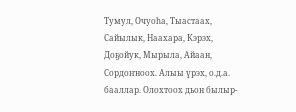Тумул, Очуоһа, Тыастаах, Сайылык, Наахара, Кэрэх, Доҕойук, Мырыла, Айаан, Сордоҥноох. Алыы үрэх, о.д.а. бааллар. Олохтоох дьон былыр-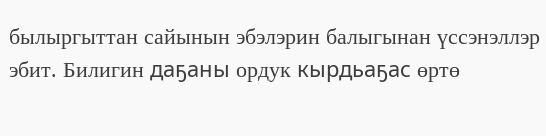былыргыттан сайынын эбэлэрин балыгынан үссэнэллэр эбит. Билигин даҕаны ордук кырдьаҕас өртө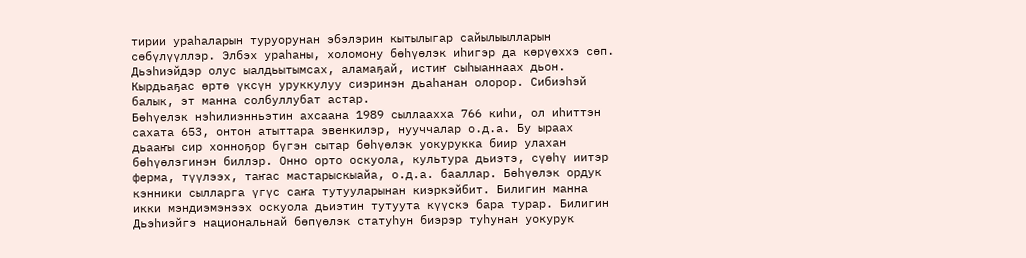тирии ураһаларын туруорунан эбэлэрин кытылыгар сайылыылларын сөбүлүүллэр. Элбэх ураһаны, холомону бөһүөлэк иһигэр да көрүөххэ сөп. Дьэһиэйдэр олус ыалдьытымсах, аламаҕай, истиҥ сыһыаннаах дьон. Кырдьаҕас өртө үксүн уруккулуу сиэринэн дьаһанан олорор. Сибиэһэй балык, эт манна солбуллубат астар.
Бөһүелэк нэһилиэнньэтин ахсаана 1989 сыллаахха 766 киһи, ол иһиттэн сахата 653, онтон атыттара эвенкилэр, нууччалар о.д.а. Бу ыраах дьааҥы сир хонноҕор бүгэн сытар бөһүөлэк уокурукка биир улахан бөһүөлэгинэн биллэр. Онно орто оскуола, культура дьиэтэ, сүөһү иитэр ферма, түүлээх, таҥас мастарыскыайа, о.д.а. бааллар. Бөһүөлэк ордук кэнники сылларга үгүс саҥа тутууларынан киэркэйбит. Билигин манна икки мэндиэмэнээх оскуола дьиэтин тутуута күүскэ бара турар. Билигин Дьэһиэйгэ национальнай бөпүөлэк статуһун биэрэр туһунан уокурук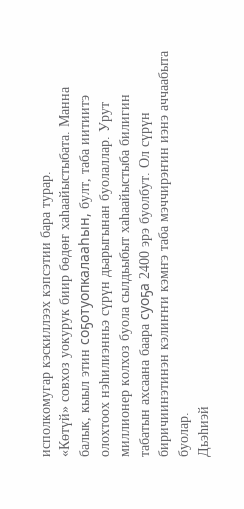исполкомугар кэскиллээх кэпсэтии бара турар.
«Көтүй» совхоз уокурук биир бөдөҥ хаһаайыстыбата. Манна балык, кыыл этин соҕотуопкалааһын, булт, таба иитиитэ олохтоох нэһилиэнньэ сүрүн дьарыгынан буолаллар. Урут миллионер колхоз буола сылдьыбыт хаһаайыстыба билигин табатын ахсаана баара суоҕа 2400 эрэ буолбут. Ол сүрүн биричиинэтинэн кэлиҥҥи кэмҥэ таба мэччирэҥин иэнэ аччаабыта буолар.
Дьэһиэй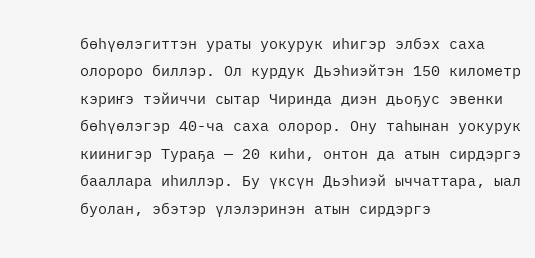бөһүөлэгиттэн ураты уокурук иһигэр элбэх саха олороро биллэр. Ол курдук Дьэһиэйтэн 150 километр кэриҥэ тэйиччи сытар Чиринда диэн дьоҕус эвенки бөһүөлэгэр 40-ча саха олорор. Ону таһынан уокурук киинигэр Тураҕа — 20 киһи, онтон да атын сирдэргэ бааллара иһиллэр. Бу үксүн Дьэһиэй ыччаттара, ыал буолан, эбэтэр үлэлэринэн атын сирдэргэ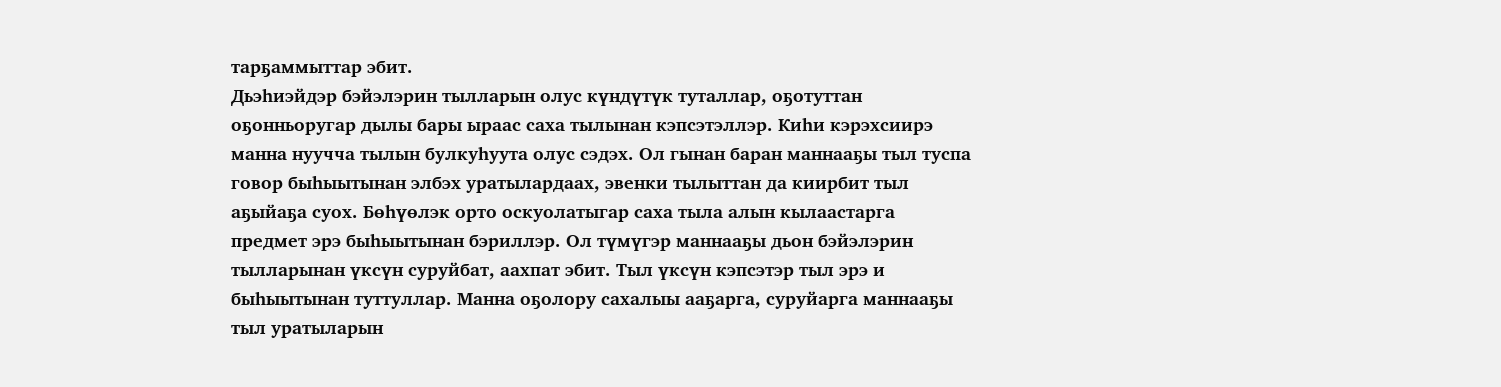тарҕаммыттар эбит.
Дьэһиэйдэр бэйэлэрин тылларын олус күндүтүк туталлар, оҕотуттан оҕонньоругар дылы бары ыраас саха тылынан кэпсэтэллэр. Киһи кэрэхсиирэ манна нуучча тылын булкуһуута олус сэдэх. Ол гынан баран маннааҕы тыл туспа говор быһыытынан элбэх уратылардаах, эвенки тылыттан да киирбит тыл аҕыйаҕа суох. Бөһүөлэк орто оскуолатыгар саха тыла алын кылаастарга предмет эрэ быһыытынан бэриллэр. Ол түмүгэр маннааҕы дьон бэйэлэрин тылларынан үксүн суруйбат, аахпат эбит. Тыл үксүн кэпсэтэр тыл эрэ и быһыытынан туттуллар. Манна оҕолору сахалыы ааҕарга, суруйарга маннааҕы тыл уратыларын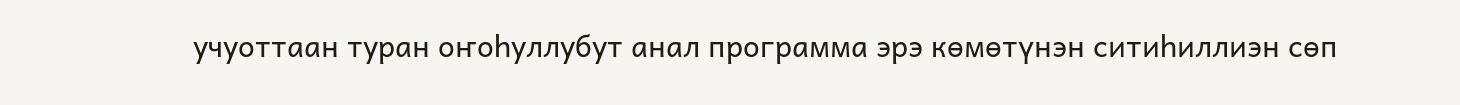учуоттаан туран оҥоһуллубут анал программа эрэ көмөтүнэн ситиһиллиэн сөп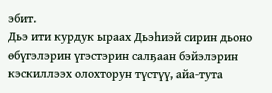эбит.
Дьэ ити курдук ыраах Дьэһиэй сирин дьоно өбүгэлэрин үгэстэрин салҕаан бэйэлэрин кэскиллээх олохторун түстүү, айа-тута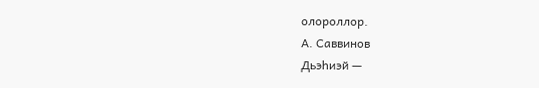олороллор.
А. Саввинов
Дьэһиэй —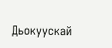Дьокуускай